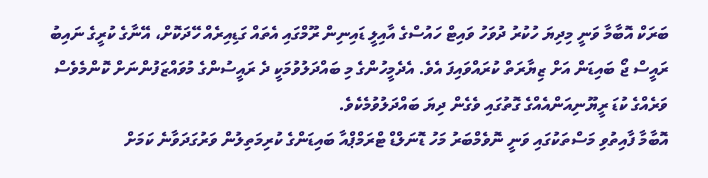ބަރަކް އޮބާމާ ވަނީ މިދިޔަ ހުކުރު ދުވަހު ވައިޓް ހައުސްގެ އާއިލީ ޑައިނިން ރޫމްގައި އެތައް ގަޑިއިރެއް ހޭދަކޮށް، އޭނާގެ ކުރީގެ ނައިބު ރައީސް ޖޯ ބައިޑަން އަށް ޒިޔާރަތް ކުރައްވައިފަ އެވެ. އެދެމީހުންގެ މި ބައްދަލުވުމަކީ ދެ ރައީސުންގެ މުވައްޒަފުންނަށް ކޮންމެވެސް ވަރެއްގެ ކުޑަ ރީޔޫނިއަންއެއްގެ ގޮތުގައި ވެގެން ދިޔަ ބައްދަލުވުމެކެވެ.
އޮބާމާ ފާއިތުވި މަސްތަކުގައި ވަނީ ނޮވެމްބަރު މަހު ޑޮނަލްޑް ޓްރަމްޕްއާ ބައިޑަންގެ ކުރިމަތިލުން ވަރުގަދަވާނެ ކަމަށް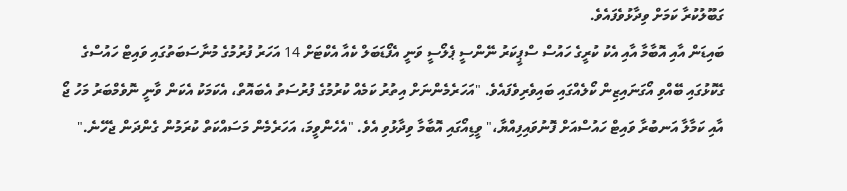ގަބޫލުކުރާ ކަމަށް ވިދާޅުވެފައެވެ.
ބައިޑަން އާއި އޮބާމާ އާއި އެކު ކުރީގެ ހައުސް ސްޕީކަރު ނޭންސީ ޕެލޯސީ ވަނީ އެފޯޑަބަލް ކެއާ އެކްޓަށް 14 އަހަރު ފުރުމުގެ މުނާސަބަތުގައި ވައިޓް ހައުސްގެ ގެކޮޅުގައި ބޭއްވި އޯގަނައިޒިން ކޯލެއްގައި ބައިވެރިވެފައެވެ. "އަހަރެމެންނަށް އިތުރު ކަމެއް ކުރުމުގެ ފުރުސަތު އެބައޮތް، އެކަމަކު އެކަން ވާނީ ނޮވެމްބަރު މަހު ޖޯ އާއި ކަމާލާ އަނބުރާ ވައިޓް ހައުސްއަށް ފޮނުވައިފިއްޔާ،" ވީޑިއޯގައި އޮބާމާ ވިދާޅުވި އެވެ. "އެހެންވީމަ، އަހަރެމެން މަސައްކަތް ކުރަމުން ގެންދަން ޖެހޭނެ."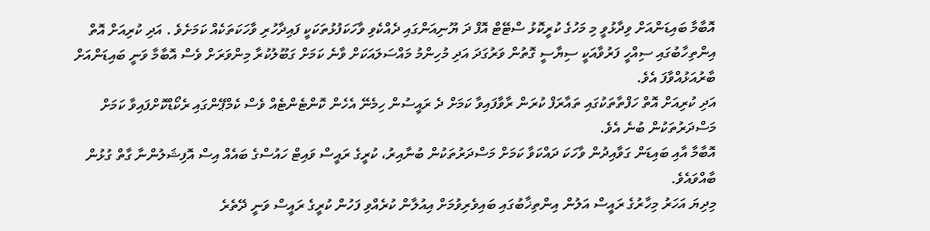އޮބާމާ ބައިޑަންއަށް ވިދާޅުވީ މި މަހުގެ ކުރީކޮޅު ސްޓޭޓް އޮފް ދަ ޔޫނިއަންގައި ދެއްކެވި ވާހަކަފުޅުތަކަކީ ފައިދާހުރި ވާހަކަތަކެއް ކަމަށެވެ . އަދި ކުރިއަށް އޮތް އިންތިހާބުގައި ސިއްހީ ފަރުވާއަކީ ސިޔާސީ ގޮތުން ވަރުގަދަ އަދި މުހިންމު މައްސަލައަކަށް ވާނެ ކަމަށް ގަބޫލުކުރާ މިންވަރަށް ވެސް އޮބާމާ ވަނީ ބައިޑަންއަށް ބާރުއަޅުއްވާފަ އެވެ.
އަދި ކުރިއަށް އޮތް ހަފްތާތަކުގައި ތައާރަފް ކުރަން ރާވާފައިވާ ކަމަށް ދެ ރައީސުން ހިމެނޭ އެހެން ކޮންޓެންޓެއް ވެސް ކެމްޕޭންގައި ރެކޯޑްކޮށްފައިވާ ކަމަށް މަސްދަރުތަކުން ބުނެ އެވެ.
އޮބާމާ އާއި ބައިޑަން ގަވާއިދުން ވާހަކަ ދައްކަވާ ކަމަށް މަސްދަރުތަކުން ބުނާއިރު، ކުރީގެ ރައީސް ވައިޓް ހައުސްގެ ބައެއް އިސް އޮފިޝަލުންނާ ގާތް ގުޅުން ބާއްވައެވެ.
މިދިޔަ އަހަރު މިހާރުގެ ރައީސް އަލުން އިންތިޚާބުގައި ބައިވެރިވުމަށް އިއުލާން ކުރެއްވި ފަހުން ކުރީގެ ރައީސް ވަނީ ދޭތެރެ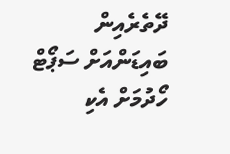ދޭތެރެއިން ބައިޑަންއަށް ސަޕޯޓް ހޯދުމަށް އެކި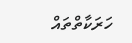ހަރަކާތްތައް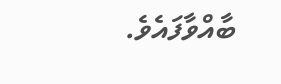ބާއްވާފައެވެ.